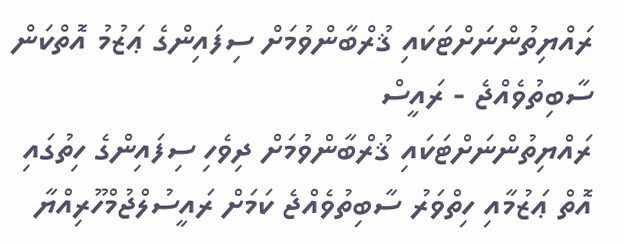ރައްޔިތުންނަށްޓަކައި ޤުރްބާންވުމަށް ސިފައިންގެ ޢަޒުމު އޮތްކަން ސާބިތުވެއްޖެ - ރައީސް
ރައްޔިތުންނަށްޓަކައި ޤުރްބާންވުމަށް ދިވެހި ސިފައިންގެ ހިތުގައި އޮތް ޢަޒުމާއި ހިތްވަރު ސާބިތުވެއްޖެ ކަމަށް ރައީސުލްޖުމްހޫރިއްޔާ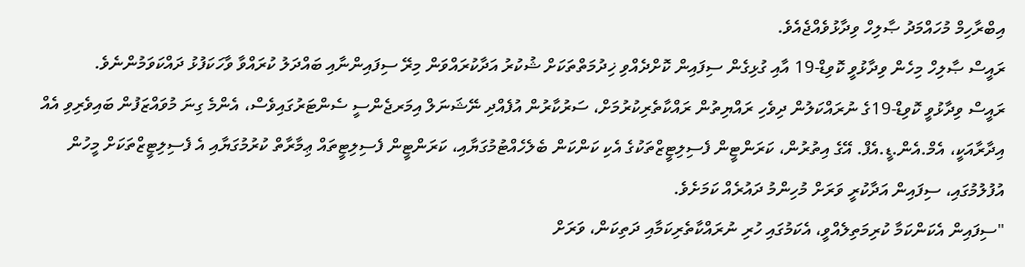އިބްރާހިމް މުހައްމަދު ޞާލިހް ވިދާޅުވެއްޖެއެވެ.
ރައީސް ޞާލިހް މިހެން ވިދާޅުވީ ކޮވިޑް-19 އާއި ގުޅިގެން ސިފައިން ކޮށްދެއްވި ޚިދުމަތްތަކަށް ޝުކުރު އަދާކުރައްވަން މިރޭ ސިފައިންނާއި ބައްދަލު ކުރައްވާ ވާހަކަފުޅު ދައްކަވަމުންނެވެ.
ރައީސް ވިދާޅުވީ ކޮވިޑް-19ގެ ނުރައްކަލުން ދިވެހި ރައްޔިތުން ރައްކާތެރިކުރުމަށް، ސަރުކާރުން އުފެއްދި ނޭޝަނަލް އިމަރޖެންސީ ސެންޓަރުގައިވެސް، އެންމެ ގިނަ މުވައްޒަފުން ބައިވެރިވި އެއް އިދާރާއަކީ، އެމް.އެން.ޑީ.އެފް. އޭގެ އިތުރުން، ކަރަންޓީން ފެސިލިޓީޒްތަކުގެ އެކި ކަންކަން ބެލެހެއްޓުމުގަޔާއި، ކަރަންޓީން ފެސިލިޓީތައް ޢިމާރާތް ކުރުމުގަޔާއި އެ ފެސިލިޓީޒްތަކަށް މީހުން އުފުލުމުގައި، ސިފައިން އަދާކުރީ ވަރަށް މުހިންމު ދައުރެއް ކަމަށެވެ.
"ސިފައިން އެކަންކަމާ ކުރިމަތިލެއްވީ، އެކަމުގައި ހުރި ނުރައްކާތެރިކަމާއި ދަތިކަން، ވަރަށް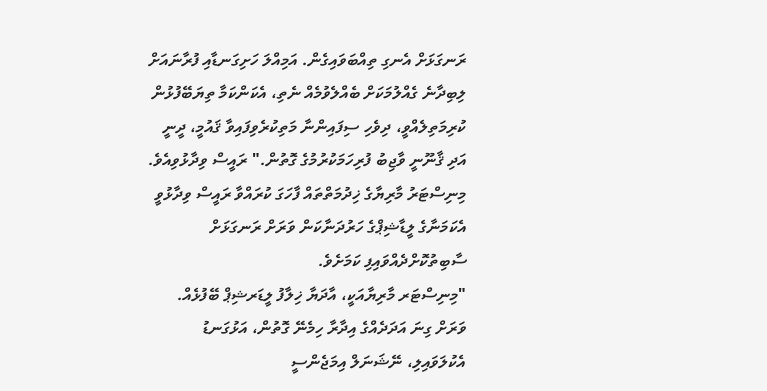ރަނގަޅަށް އެނގި ތިއްބަވައިގެން. އަމިއްލަ ހަށިގަނޑާއި ފުރާނައަށް ލިބިދާނެ ގެއްލުމަކަށް ބެއްލެވުމެއް ނެތި، އެކަންކަމާ ތިޔަބޭފުޅުން ކުރިމަތިލެއްވީ، ދިވެހި ސިފައިންނާ މަތިކުރެވިފައިވާ ޤައުމީ، ދީނީ އަދި ޤާނޫނީ ވާޖިބު ފުރިހަމަކުރުމުގެ ގޮތުން." ރައީސް ވިދާޅުވިއެވެ.
މިނިސްޓަރު މާރިޔާގެ ޚިދުމަތްތައް ފާހަގަ ކުރައްވާ ރައީސް ވިދާޅުވީ އެކަމަނާގެ ލީޑާޝިޕްގެ ހަރުދަނާކަން ވަރަށް ރަނގަޅަށް ސާބިތުކޮށްދެއްވައިފި ކަމަށެވެ.
"މިނިސްޓަރ މާރިޔާއަކީ، އާދަޔާ ޚިލާފު ލީޑަރޝިޕް ބޭފުޅެއް. ވަރަށް ގިނަ އަދަދެއްގެ އިދާރާ ހިމެނޭ ގޮތުން، އަޅުގަނޑު އެކުލަވައިލި، ނޭޝަނަލް އިމަޖެންސީ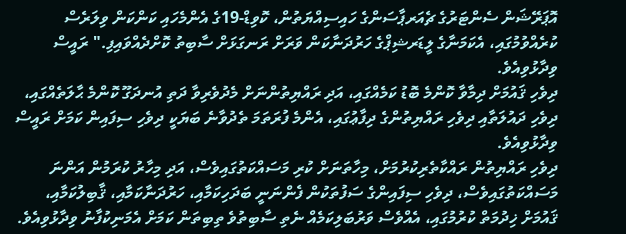އޮޕަރޭޝަން ސެންޓަރުގެ ޗެއަރޕާސަންގެ ހައިސިއްޔަތުން، ކޮވިޑް-19ގެ އެންމެހައި ކަންކަން ވިލަރެސް ކުރެއްވުމުގައި، އެކަމަނާގެ ލީޑަރޝިޕްގެ ހަރުދަނާކަން ވަރަށް ރަނގަޅަށް ސާބިތު ކޮށްދެއްވައިފި." ރައީސް ވިދާޅުވިއެވެ.
ދިވެހި ޤައުމަށް ދިމާވާ ކޮންމެ ބޮޑު ކަމެއްގައި، އަދި ރައްޔިތުންނަށް މެދުވެރިވާ ދަތި އުނދަގޫ ކޮންމެ ޙާލަތެއްގައި، ދިވެހި ދައުލަތާއި ދިވެހި ރައްޔިތުންގެ ދިފާޢުގައި، އެންމެ ފުރަތަމަ ތެދުވާނެ ބަޔަކީ ދިވެހި ސިފައިން ކަމަށް ރައީސް ވިދާޅުވިއެވެ.
ދިވެހި ރައްޔިތުން ރައްކާތެރިކުރުމަށް، މިހާތަނަށް ކުރި މަސައްކަތުގައިވެސް، އަދި މިހާރު ކުރަމުން އަންނަ މަސައްކަތުގައިވެސް، ދިވެހި ސިފައިންގެ ސަފުތަކުން ފެންނަނީ ބަދަހިކަމާއި، ހަރުދަނާކަމާއި، ޤާބިލުކަމާއި، ޤައުމަށް ޚިދުމަތް ކުރުމުގައި، އެއްވެސް ވަރުބަލިކަމެއް ނެތި ސާބިތުވެ ތިބިތަން ކަމަށް އެމަނިކުފާނު ވިދާޅުވިއެވެ.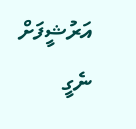އަރުޝީފަށް ނެގީ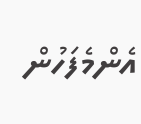އެންމެފަހުން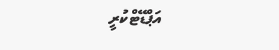އަޕްޑޭޓްކުރީ